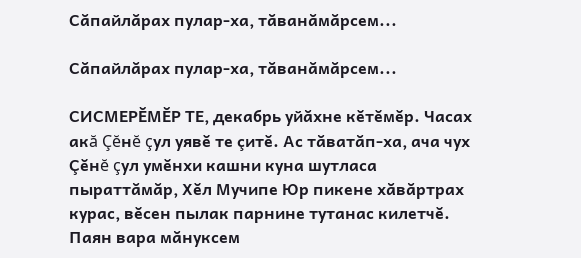Сăпайлăрах пулар-ха, тăванăмăрсем...

Сăпайлăрах пулар-ха, тăванăмăрсем...

СИСМЕРĔМĔР ТЕ, декабрь уйăхне кĕтĕмĕр. Часах акă Çĕнĕ çул уявĕ те çитĕ. Ас тăватăп-ха, ача чух Çĕнĕ çул умĕнхи кашни куна шутласа пыраттăмăр, Хĕл Мучипе Юр пикене хăвăртрах курас, вĕсен пылак парнине тутанас килетчĕ. Паян вара мăнуксем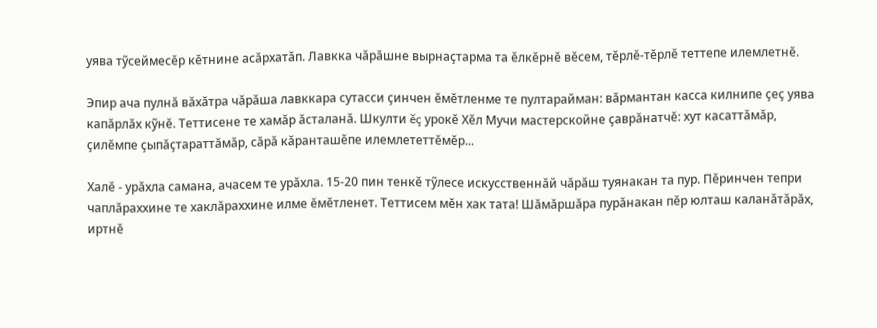уява тỹсеймесĕр кĕтнине асăрхатăп. Лавкка чăрăшне вырнаçтарма та ĕлкĕрнĕ вĕсем, тĕрлĕ-тĕрлĕ теттепе илемлетнĕ.

Эпир ача пулнă вăхăтра чăрăша лавккара сутасси çинчен ĕмĕтленме те пултарайман: вăрмантан касса килнипе çеç уява капăрлăх кỹнĕ. Теттисене те хамăр ăсталанă. Шкулти ĕç урокĕ Хĕл Мучи мастерскойне çаврăнатчĕ: хут касаттăмăр, çилĕмпе çыпăçтараттăмăр, сăрă кăранташĕпе илемлететтĕмĕр...

Халĕ - урăхла самана, ачасем те урăхла. 15-20 пин тенкĕ тỹлесе искусственнăй чăрăш туянакан та пур. Пĕринчен тепри чаплăраххине те хаклăраххине илме ĕмĕтленет. Теттисем мĕн хак тата! Шăмăршăра пурăнакан пĕр юлташ каланăтăрăх, иртнĕ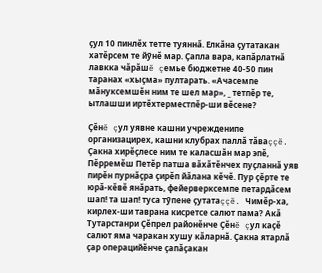çул 10 пинлĕх тетте туяннă. Елкăна çутатакан хатĕрсем те йỹнĕ мар. Çапла вара, капăрлатнă лавкка чăрăшĕ çемье бюджетне 40-50 пин таранах «хыçма» пултарать. «Ачасемпе мăнуксемшĕн ним те шел мар», _ тетпĕр те, ытлашши иртĕхтерместпĕр-ши вĕсене?

Çĕнĕ çул уявне кашни учрежденипе организацирех, кашни клубрах паллă тăваççĕ. Çакна хирĕçлесе ним те каласшăн мар эпĕ, Пĕрремĕш Петĕр патша вăхăтĕнчех пуçланнă уяв пирĕн пурнăçра çирĕп йăлана кĕчĕ. Пур çĕрте те юрă-кĕвĕ янăрать, фейерверксемпе петардăсем шап! та шап! туса тỹпене çутатаççĕ. Чимĕр-ха, кирлех-ши таврана кисретсе салют пама? Акă Тутарстанри Çĕпрел районĕнче Çĕнĕ çул каçĕ салют яма чаракан хушу кăларнă. Çакна ятарлă çар операцийĕнче çапăçакан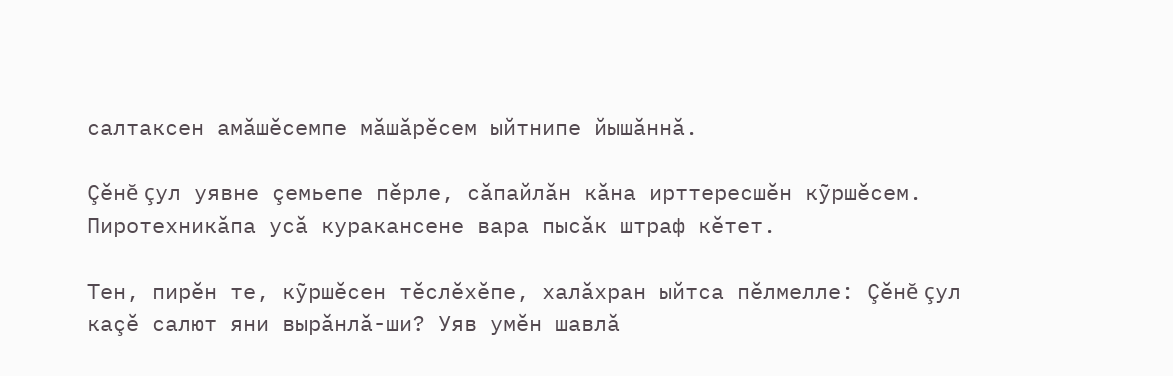салтаксен амăшĕсемпе мăшăрĕсем ыйтнипе йышăннă.

Çĕнĕ çул уявне çемьепе пĕрле, сăпайлăн кăна ирттересшĕн кỹршĕсем. Пиротехникăпа усă куракансене вара пысăк штраф кĕтет.

Тен, пирĕн те, кỹршĕсен тĕслĕхĕпе, халăхран ыйтса пĕлмелле: Çĕнĕ çул каçĕ салют яни вырăнлă-ши? Уяв умĕн шавлă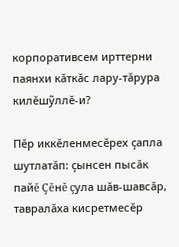корпоративсем ирттерни паянхи кăткăс лару-тăрура килĕшỹллĕ-и?

Пĕр иккĕленмесĕрех çапла шутлатăп: çынсен пысăк пайĕ Çĕнĕ çула шăв-шавсăр, тавралăха кисретмесĕр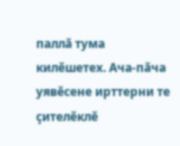паллă тума килĕшетех. Ача-пăча уявĕсене ирттерни те çителĕклĕ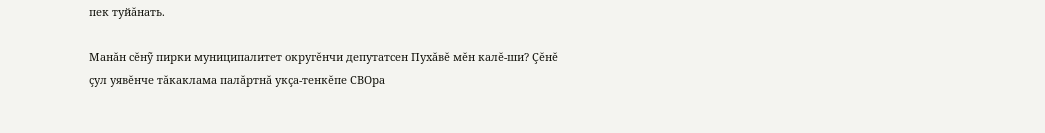пек туйăнать.

Манăн сĕнỹ пирки муниципалитет округĕнчи депутатсен Пухăвĕ мĕн калĕ-ши? Çĕнĕ çул уявĕнче тăкаклама палăртнă укçа-тенкĕпе СВОра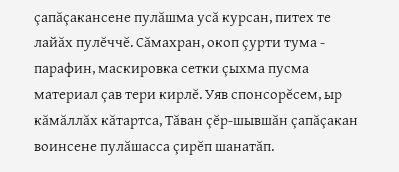çапăçакансене пулăшма усă курсан, питех те лайăх пулĕччĕ. Сăмахран, окоп çурти тума - парафин, маскировка сетки çыхма пусма материал çав тери кирлĕ. Уяв спонсорĕсем, ыр кăмăллăх кăтартса, Тăван çĕр-шывшăн çапăçакан воинсене пулăшасса çирĕп шанатăп.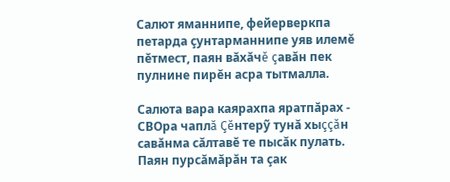Салют яманнипе, фейерверкпа петарда çунтарманнипе уяв илемĕ пĕтмест, паян вăхăчĕ çавăн пек пулнине пирĕн асра тытмалла.

Салюта вара каярахпа яратпăрах - СВОра чаплă Çĕнтерỹ тунă хыççăн савăнма сăлтавĕ те пысăк пулать. Паян пурсăмăрăн та çак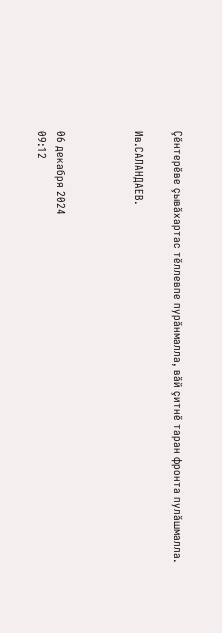Çĕнтерĕве çывăхартас тĕллевпе пурăнмалла, вăй çитнĕ таран фронта пулăшмалла.

Ив.САЛАНДАЕВ.



06 декабря 2024
09:12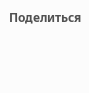Поделиться